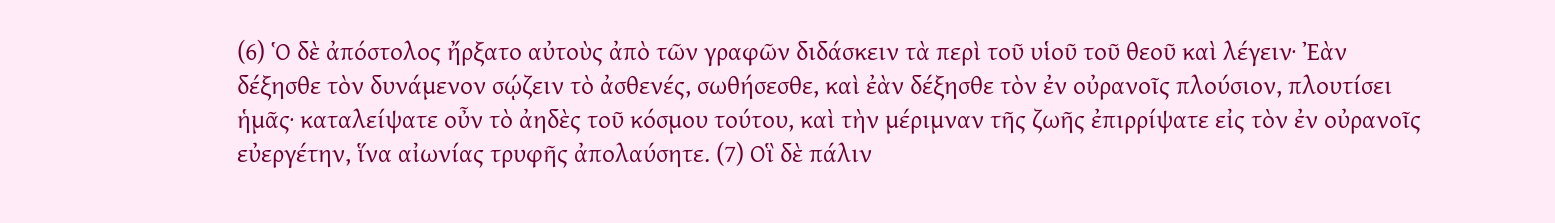(6) Ὁ δὲ ἀπόστολος ἤρξατο αὐτοὺς ἀπὸ τῶν γραφῶν διδάσκειν τὰ περὶ τοῦ υἱοῦ τοῦ θεοῦ καὶ λέγειν· Ἐὰν δέξησθε τὸν δυνάμενον σῴζειν τὸ ἀσθενές, σωθήσεσθε, καὶ ἐὰν δέξησθε τὸν ἐν οὐρανοῖς πλούσιον, πλουτίσει ἡμᾶς· καταλείψατε οὖν τὸ ἀηδὲς τοῦ κόσμου τούτου, καὶ τὴν μέριμναν τῆς ζωῆς ἐπιρρίψατε εἰς τὸν ἐν οὐρανοῖς εὐεργέτην, ἵνα αἰωνίας τρυφῆς ἀπολαύσητε. (7) Οἳ δὲ πάλιν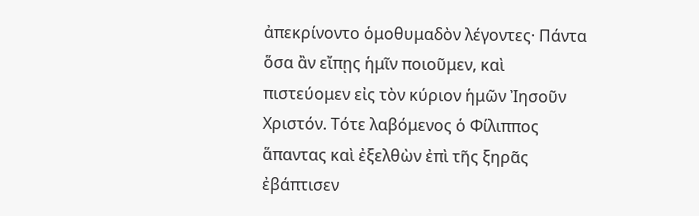ἀπεκρίνοντο ὁμοθυμαδὸν λέγοντες· Πάντα ὅσα ἂν εἴπῃς ἡμῖν ποιοῦμεν, καὶ πιστεύομεν εἰς τὸν κύριον ἡμῶν Ἰησοῦν Χριστόν. Τότε λαβόμενος ὁ Φίλιππος ἅπαντας καὶ ἐξελθὼν ἐπὶ τῆς ξηρᾶς ἐβάπτισεν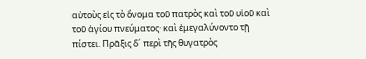αὐτοὺς εἰς τὸ ὄνομα τοῦ πατρὸς καὶ τοῦ υἱοῦ καὶ τοῦ ἁγίου πνεύματος· καὶ ἐμεγαλύνοντο τῇ πίστει. Πρᾶξις δ´ περὶ τῆς θυγατρὸς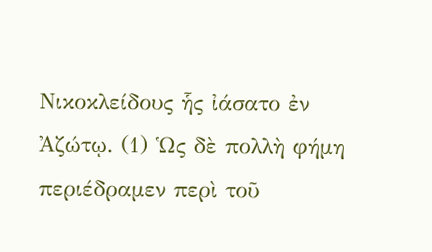Νικοκλείδους ἧς ἰάσατο ἐν Ἀζώτῳ. (1) Ὡς δὲ πολλὴ φήμη περιέδραμεν περὶ τοῦ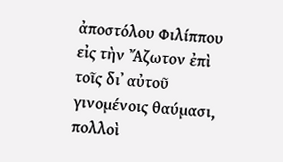ἀποστόλου Φιλίππου εἰς τὴν Ἄζωτον ἐπὶ τοῖς δι᾽ αὐτοῦ γινομένοις θαύμασι, πολλοὶ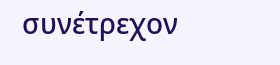συνέτρεχον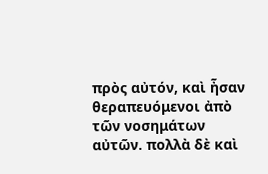πρὸς αὐτόν, καὶ ἦσαν θεραπευόμενοι ἀπὸ τῶν νοσημάτων αὐτῶν. πολλὰ δὲ καὶ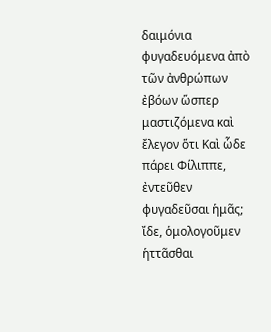δαιμόνια φυγαδευόμενα ἀπὸ τῶν ἀνθρώπων ἐβόων ὥσπερ μαστιζόμενα καὶ ἔλεγον ὅτι Καὶ ὧδε πάρει Φίλιππε, ἐντεῦθεν φυγαδεῦσαι ἡμᾶς; ἴδε, ὁμολογοῦμεν ἡττᾶσθαι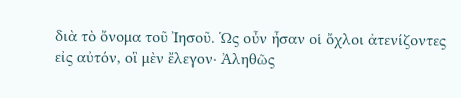διὰ τὸ ὄνομα τοῦ Ἰησοῦ. Ὡς οὖν ἦσαν οἱ ὄχλοι ἀτενίζοντες εἰς αὐτόν, οἳ μὲν ἔλεγον· Ἀληθῶς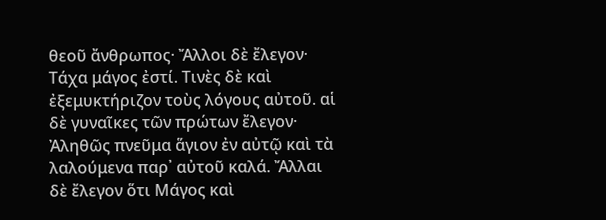θεοῦ ἄνθρωπος· Ἄλλοι δὲ ἔλεγον· Τάχα μάγος ἐστί. Τινὲς δὲ καὶ ἐξεμυκτήριζον τοὺς λόγους αὐτοῦ. αἱ δὲ γυναῖκες τῶν πρώτων ἔλεγον· Ἀληθῶς πνεῦμα ἅγιον ἐν αὐτῷ καὶ τὰ λαλούμενα παρ᾽ αὐτοῦ καλά. Ἄλλαι δὲ ἔλεγον ὅτι Μάγος καὶ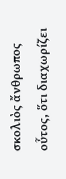σκολιὸς ἄνθρωπος οὗτος, ὅτι διαχωρίζει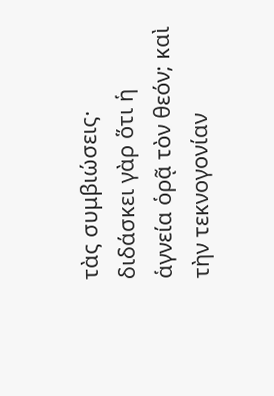τὰς συμβιώσεις· διδάσκει γὰρ ὅτι ἡ ἁγνεία ὁρᾷ τὸν θεόν; καὶ τὴν τεκνογονίαν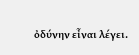ὀδύνην εἶναι λέγει.